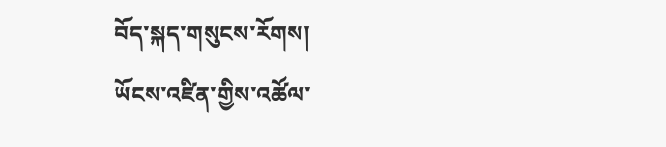བོད་སྐད་གསུངས་རོགས།
ཡོངས་འཛིན་གྱིས་འཚོལ་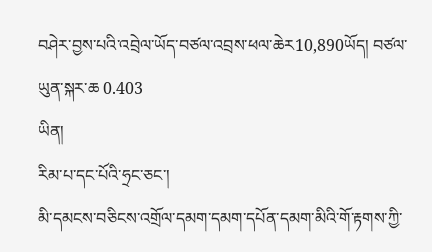བཤེར་བྱས་པའི་འབྲེལ་ཡོད་བཙལ་འབྲས་ཕལ་ཆེར10,890ཡོད། བཙལ་ཡུན་སྐར་ཆ 0.403
ཡིན།
རིམ་པ་དང་པོའི་ཧྲང་ཅང་།
མི་དམངས་བཅིངས་འགྲོལ་དམག་དམག་དཔོན་དམག་མིའི་གོ་རྟགས་ཀྱི་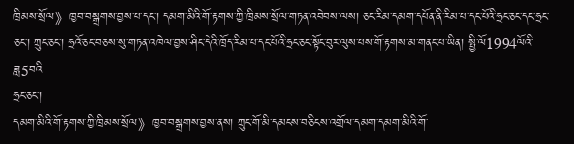ཁྲིམས་སྲོལ》ཁྱབ་བསྒྲགས་བྱས་པ་དང་། དམག་མིའི་གོ་རྟགས་ཀྱི་ཁྲིམས་སྲོལ་གཏན་འབེབས་ལས། ཅང་རིམ་དམག་དཔོན་ནི་རིམ་པ་དང་པོའི་ཧྲང་ཅང་དང་ཧྲང་ཅང་། ཀྲུང་ཅང་། ཧྲའོ་ཅང་བཅས་སུ་གཏན་འཁེལ་བྱས་ཤིང་དེའི་ཁྲོད་རིམ་པ་དང་པོའི་ཧྲང་ཅང་སྟོང་བུར་ལུས་པས་གོ་རྟགས་མ་གནང་པ་ཡིན། སྤྱི་ལོ1994ལོའི་ཟླ5བའི
ཧྲང་ཅང་།
དམག་མིའི་གོ་རྟགས་ཀྱི་ཁྲིམས་སྲོལ》ཁྱབ་བསྒྲགས་བྱས་ནས། ཀྲུང་གོ་མི་དམངས་བཅིངས་འགྲོལ་དམག་དམག་མིའི་གོ་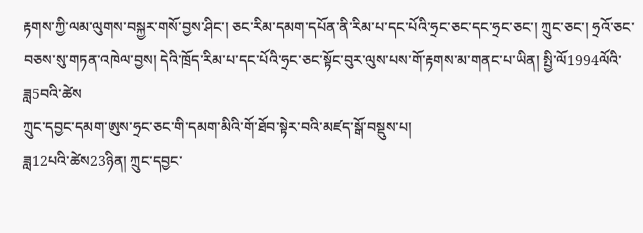རྟགས་ཀྱི་ལམ་ལུགས་བསྐྱར་གསོ་བྱས་ཤིང་། ཅང་རིམ་དམག་དཔོན་ནི་རིམ་པ་དང་པོའི་ཧྲང་ཅང་དང་ཧྲང་ཅང་། ཀྲུང་ཅང་། ཧྲའོ་ཅང་བཅས་སུ་གཏན་འཁེལ་བྱས། དེའི་ཁྲོད་རིམ་པ་དང་པོའི་ཧྲང་ཅང་སྟོང་བུར་ལུས་པས་གོ་རྟགས་མ་གནང་པ་ཡིན། སྤྱི་ལོ1994ལོའི་ཟླ5བའི་ཚེས
ཀྲུང་དབྱང་དམག་ཨུས་ཧྲང་ཅང་གི་དམག་མིའི་གོ་ཐོབ་སྟེར་བའི་མཛད་སྒོ་བསྡུས་པ།
ཟླ12པའི་ཚེས23ཉིན། ཀྲུང་དབྱང་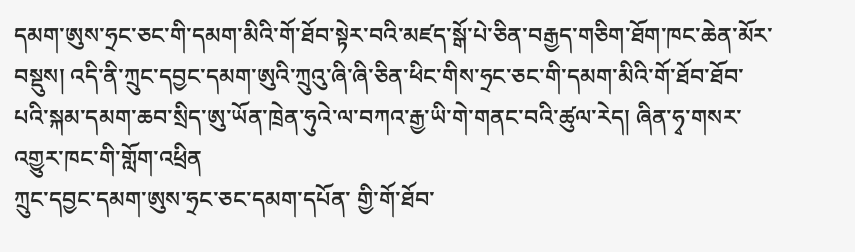དམག་ཨུས་ཧྲང་ཅང་གི་དམག་མིའི་གོ་ཐོབ་སྟེར་བའི་མཛད་སྒོ་པེ་ཅིན་བརྒྱད་གཅིག་ཐོག་ཁང་ཆེན་མོར་བསྡུས། འདི་ནི་ཀྲུང་དབྱང་དམག་ཨུའི་ཀྲུའུ་ཞི་ཞི་ཅིན་ཕིང་གིས་ཧྲང་ཅང་གི་དམག་མིའི་གོ་ཐོབ་ཐོབ་པའི་སྐམ་དམག་ཆབ་སྲིད་ཨུ་ཡོན་ཁྲེན་ཧུའེ་ལ་བཀའ་རྒྱ་ཡི་གེ་གནང་བའི་ཚུལ་རེད། ཞིན་ཧྭ་གསར་འགྱུར་ཁང་གི་གློག་འཕྲིན
ཀྲུང་དབྱང་དམག་ཨུས་ཧྲང་ཅང་དམག་དཔོན་ གྱི་གོ་ཐོབ་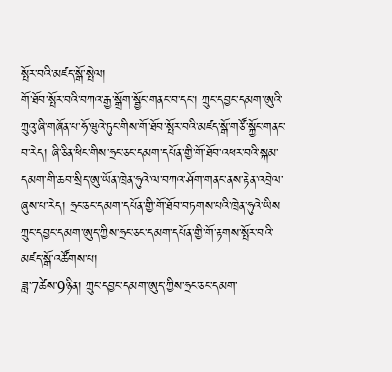སྤོར་བའི་མཛད་སྒོ་སྤེལ།
གོ་ཐོབ་སྤོར་བའི་བཀའ་རྒྱ་སྒྲོག་སྦྱོང་གནང་བ་དང་། ཀྲུང་དབྱང་དམག་ཨུའི་ཀྲུའུ་ཞི་གཞོན་པ་ཧོ་ཝུའེ་ཏུང་གིས་གོ་ཐོབ་སྤོར་བའི་མཛད་སྒོ་གཙོ་སྐྱོང་གནང་བ་རེད། ཞི་ཅིན་ཕིང་གིས་ཧྲང་ཅང་དམག་དཔོན་གྱི་གོ་ཐོབ་འཕར་བའི་སྐམ་དམག་གི་ཆབ་སྲིད་ཨུ་ཡོན་ཁྲེན་ཧུའེ་ལ་བཀའ་ཤོག་གནང་ནས་རྟེན་འབྲེལ་ཞུས་པ་རེད། ཧྲང་ཅང་དམག་དཔོན་གྱི་གོ་ཐོབ་བཏགས་པའི་ཁྲེན་ཧུའེ་ཡིས
ཀྲུང་དབྱང་དམག་ཨུད་ཀྱིས་ཧྲང་ཅང་དམག་དཔོན་གྱི་གོ་རྟགས་སྤོར་བའི་མཛད་སྒོ་འཚོགས་པ།
ཟླ་7ཚེས་9ཉིན། ཀྲུང་དབྱང་དམག་ཨུད་ཀྱིས་ཧྲང་ཅང་དམག་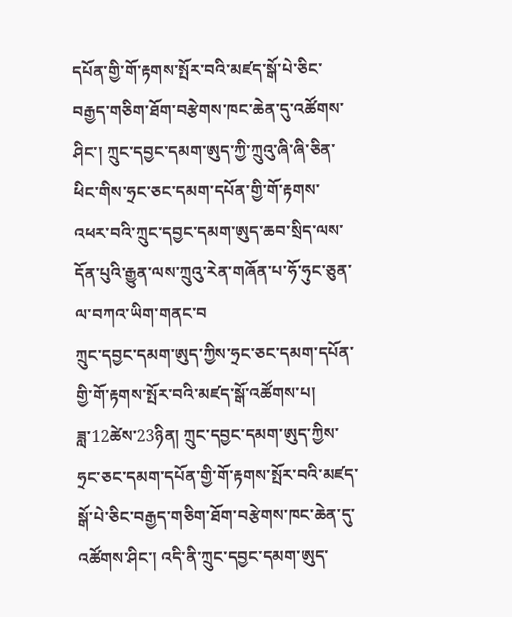དཔོན་གྱི་གོ་རྟགས་སྤོར་བའི་མཛད་སྒོ་པེ་ཅིང་བརྒྱད་གཅིག་ཐོག་བརྩེགས་ཁང་ཆེན་དུ་འཚོགས་ཤིང་། ཀྲུང་དབྱང་དམག་ཨུད་ཀྱི་ཀྲུའུ་ཞི་ཞི་ཅིན་ཕིང་གིས་ཧྲང་ཅང་དམག་དཔོན་གྱི་གོ་རྟགས་འཕར་བའི་ཀྲུང་དབྱང་དམག་ཨུད་ཆབ་སྲིད་ལས་དོན་པུའི་རྒྱུན་ལས་ཀྲུའུ་རེན་གཞོན་པ་ཧོ་ཧུང་ཅུན་ལ་བཀའ་ཡིག་གནང་བ
ཀྲུང་དབྱང་དམག་ཨུད་ཀྱིས་ཧྲང་ཅང་དམག་དཔོན་གྱི་གོ་རྟགས་སྤོར་བའི་མཛད་སྒོ་འཚོགས་པ།
ཟླ་12ཚེས་23ཉིན། ཀྲུང་དབྱང་དམག་ཨུད་ཀྱིས་ཧྲང་ཅང་དམག་དཔོན་གྱི་གོ་རྟགས་སྤོར་བའི་མཛད་སྒོ་པེ་ཅིང་བརྒྱད་གཅིག་ཐོག་བརྩེགས་ཁང་ཆེན་དུ་འཚོགས་ཤིང་། འདི་ནི་ཀྲུང་དབྱང་དམག་ཨུད་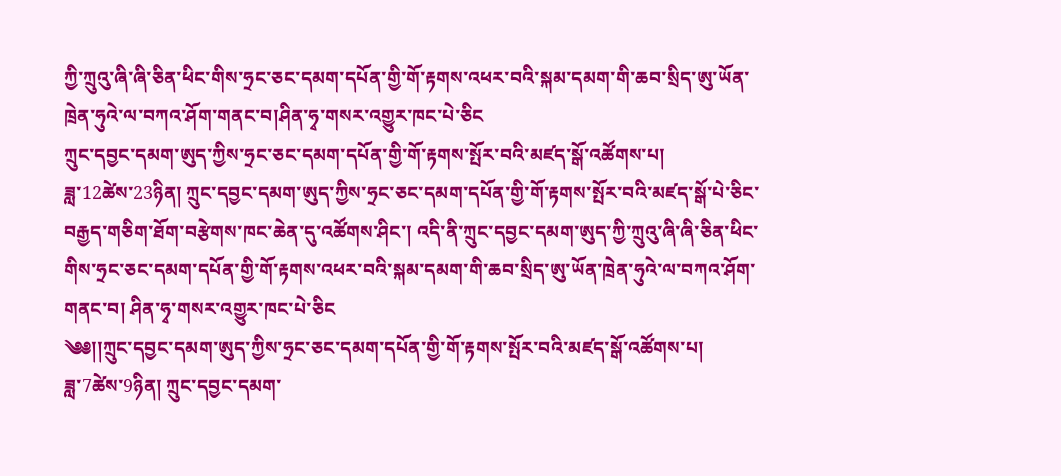ཀྱི་ཀྲུའུ་ཞི་ཞི་ཅིན་ཕིང་གིས་ཧྲང་ཅང་དམག་དཔོན་གྱི་གོ་རྟགས་འཕར་བའི་སྐམ་དམག་གི་ཆབ་སྲིད་ཨུ་ཡོན་ཁྲེན་ཧུའེ་ལ་བཀའ་ཤོག་གནང་བ།ཤིན་ཧྭ་གསར་འགྱུར་ཁང་པེ་ཅིང
ཀྲུང་དབྱང་དམག་ཨུད་ཀྱིས་ཧྲང་ཅང་དམག་དཔོན་གྱི་གོ་རྟགས་སྤོར་བའི་མཛད་སྒོ་འཚོགས་པ།
ཟླ་12ཚེས་23ཉིན། ཀྲུང་དབྱང་དམག་ཨུད་ཀྱིས་ཧྲང་ཅང་དམག་དཔོན་གྱི་གོ་རྟགས་སྤོར་བའི་མཛད་སྒོ་པེ་ཅིང་བརྒྱད་གཅིག་ཐོག་བརྩེགས་ཁང་ཆེན་དུ་འཚོགས་ཤིང་། འདི་ནི་ཀྲུང་དབྱང་དམག་ཨུད་ཀྱི་ཀྲུའུ་ཞི་ཞི་ཅིན་ཕིང་གིས་ཧྲང་ཅང་དམག་དཔོན་གྱི་གོ་རྟགས་འཕར་བའི་སྐམ་དམག་གི་ཆབ་སྲིད་ཨུ་ཡོན་ཁྲེན་ཧུའེ་ལ་བཀའ་ཤོག་གནང་བ། ཤིན་ཧྭ་གསར་འགྱུར་ཁང་པེ་ཅིང
༄༅།།ཀྲུང་དབྱང་དམག་ཨུད་ཀྱིས་ཧྲང་ཅང་དམག་དཔོན་གྱི་གོ་རྟགས་སྤོར་བའི་མཛད་སྒོ་འཚོགས་པ།
ཟླ་7ཚེས་9ཉིན། ཀྲུང་དབྱང་དམག་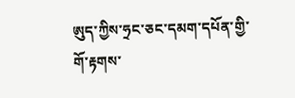ཨུད་ཀྱིས་ཧྲང་ཅང་དམག་དཔོན་གྱི་གོ་རྟགས་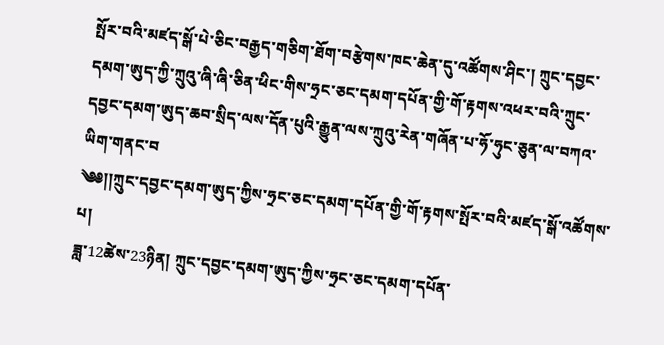སྤོར་བའི་མཛད་སྒོ་པེ་ཅིང་བརྒྱད་གཅིག་ཐོག་བརྩེགས་ཁང་ཆེན་དུ་འཚོགས་ཤིང་། ཀྲུང་དབྱང་དམག་ཨུད་ཀྱི་ཀྲུའུ་ཞི་ཞི་ཅིན་ཕིང་གིས་ཧྲང་ཅང་དམག་དཔོན་གྱི་གོ་རྟགས་འཕར་བའི་ཀྲུང་དབྱང་དམག་ཨུད་ཆབ་སྲིད་ལས་དོན་པུའི་རྒྱུན་ལས་ཀྲུའུ་རེན་གཞོན་པ་ཧོ་ཧུང་ཅུན་ལ་བཀའ་ཡིག་གནང་བ
༄༅།།ཀྲུང་དབྱང་དམག་ཨུད་ཀྱིས་ཧྲང་ཅང་དམག་དཔོན་གྱི་གོ་རྟགས་སྤོར་བའི་མཛད་སྒོ་འཚོགས་པ།
ཟླ་12ཚེས་23ཉིན། ཀྲུང་དབྱང་དམག་ཨུད་ཀྱིས་ཧྲང་ཅང་དམག་དཔོན་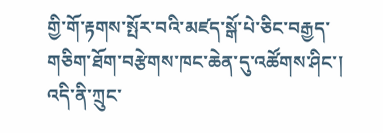གྱི་གོ་རྟགས་སྤོར་བའི་མཛད་སྒོ་པེ་ཅིང་བརྒྱད་གཅིག་ཐོག་བརྩེགས་ཁང་ཆེན་དུ་འཚོགས་ཤིང་། འདི་ནི་ཀྲུང་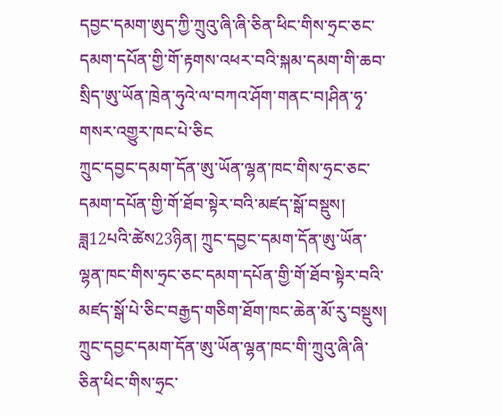དབྱང་དམག་ཨུད་ཀྱི་ཀྲུའུ་ཞི་ཞི་ཅིན་ཕིང་གིས་ཧྲང་ཅང་དམག་དཔོན་གྱི་གོ་རྟགས་འཕར་བའི་སྐམ་དམག་གི་ཆབ་སྲིད་ཨུ་ཡོན་ཁྲེན་ཧུའེ་ལ་བཀའ་ཤོག་གནང་བ།ཤིན་ཧྭ་གསར་འགྱུར་ཁང་པེ་ཅིང
ཀྲུང་དབྱང་དམག་དོན་ཨུ་ཡོན་ལྷན་ཁང་གིས་ཧྲང་ཅང་དམག་དཔོན་གྱི་གོ་ཐོབ་སྟེར་བའི་མཛད་སྒོ་བསྡུས།
ཟླ12པའི་ཚེས23ཉིན། ཀྲུང་དབྱང་དམག་དོན་ཨུ་ཡོན་ལྷན་ཁང་གིས་ཧྲང་ཅང་དམག་དཔོན་གྱི་གོ་ཐོབ་སྟེར་བའི་མཛད་སྒོ་པེ་ཅིང་བརྒྱད་གཅིག་ཐོག་ཁང་ཆེན་མོ་རུ་བསྡུས། ཀྲུང་དབྱང་དམག་དོན་ཨུ་ཡོན་ལྷན་ཁང་གི་ཀྲུའུ་ཞི་ཞི་ཅིན་ཕིང་གིས་ཧྲང་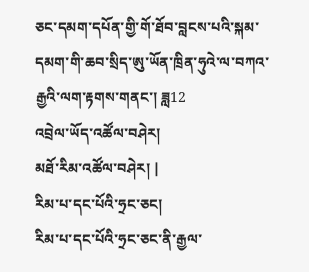ཅང་དམག་དཔོན་གྱི་གོ་ཐོབ་བླངས་པའི་སྐམ་དམག་གི་ཆབ་སྲིད་ཨུ་ཡོན་ཁྲིན་ཧུའེ་ལ་བཀའ་རྒྱའི་ལག་རྟགས་གནང་། ཟླ12
འབྲེལ་ཡོད་འཚོལ་བཤེར།
མཐོ་རིམ་འཚོལ་བཤེར། |
རིམ་པ་དང་པོའི་ཧྲང་ཅང།
རིམ་པ་དང་པོའི་ཧྲང་ཅང་ནི་རྒྱལ་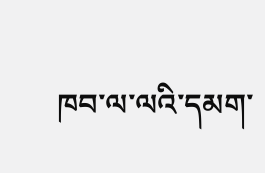ཁབ་ལ་ལའི་དམག་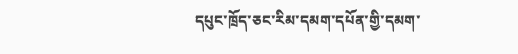དཔུང་ཁྲོད་ཅང་རིམ་དམག་དཔོན་གྱི་དམག་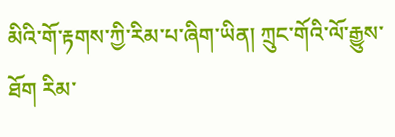མིའི་གོ་རྟགས་ཀྱི་རིམ་པ་ཞིག་ཡིན། ཀྲུང་གོའི་ལོ་རྒྱུས་ཐོག རིམ་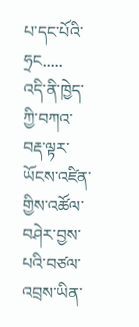པ་དང་པོའི་ཧྲང.....
འདི་ནི་ཁྱེད་ཀྱི་བཀའ་བརྡ་ལྟར་ཡོངས་འཛིན་གྱིས་འཚོལ་བཤེར་བྱས་པའི་བཙལ་འབྲས་ཡིན་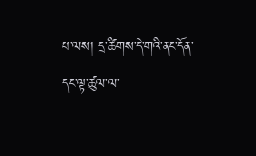པ་ལས། དྲ་ཚིགས་དེ་གའི་ནང་དོན་དང་ལྟ་ཚུལ་ལ་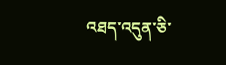འཐད་འདུན་ཅི་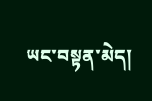ཡང་བསྟན་མེད།